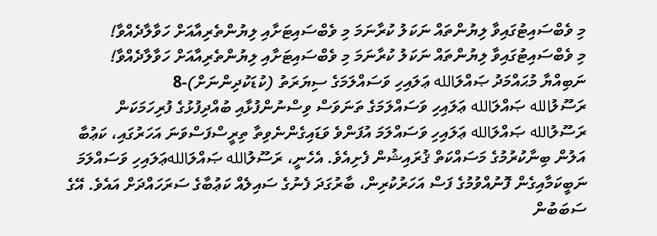މި ވެބްސައިޓުގައިވާ ލިޔުންތައް ނަކަލު ކުރާނަމަ މި ވެބްސައިޓަށާއި ލިޔުންތެރިއާއަށް ހަވާލާދެއްވާ!
މި ވެބްސައިޓުގައިވާ ލިޔުންތައް ނަކަލު ކުރާނަމަ މި ވެބްސައިޓަށާއި ލިޔުންތެރިއާއަށް ހަވާލާދެއްވާ!
ނަބިއްޔާ މުޙައްމަދު ޞައްލަالله ޢަލައިހި ވަސައްލަމަގެ ސިޔަރަތު (ކުޑަކުދިންނަށް)-8
ރަސޫލުالله ޞައްލަالله ޢަލައިހި ވަސައްލަމަގެ ތަނަވަސް ވިސްނުންފުޅާއި ބުއްދިފުޅުގެ ފުރިހަމަކަން
ރަސޫލުالله ޞައްލަالله ޢަލައިހި ވަސައްލަމަ އުފަންވެ ވަޑައިގެންނެވިތާ ތިރީސްފަސްވަނަ އަހަރުގައި، ކަޢުބާ އަލުން ބިނާކުރުމުގެ މަސައްކަތް ޤުރައިޝުން ފެށިއެވެ. އެހެނީ، ރަސޫލުالله ޞައްލަاللهޢަލައިހި ވަސައްލަމަ ނަބީކަމާއިގެން ފޮނުއްވުމުގެ ފަސް އަހަރުކުރިން، ބާރުގަދަ ފެނުގެ ސައިލެއް ކަޢުބާގެ ސަރަހައްދަށް އައެވެ. އޭގެ ސަބަބުން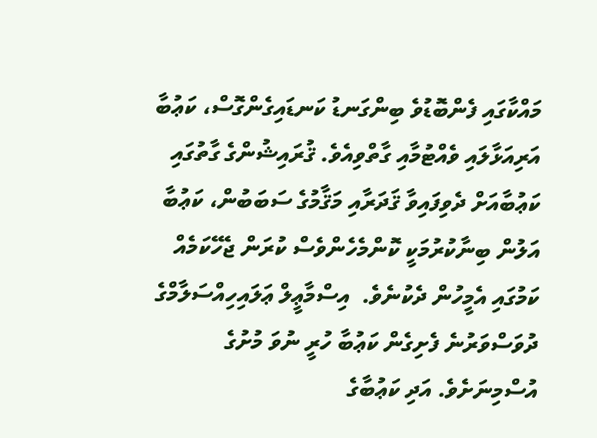މައްކާގައި ފެންބޮޑުވެ ބިންގަނޑު ކަނޑައިގެންގޮސް، ކަޢުބާ އަރިއަޅާލައި ވެއްޓުމާއި ގާތްވިއެވެ. ޤުރައިޝުންގެ ގާތުގައި ކަޢުބާއަށް ދެވިފައިވާ ޤަދަރާއި މަޤާމުގެ ސަބަބުން، ކަޢުބާ އަލުން ބިނާކުރުމަކީ ކޮންމެހެންވެސް ކުރަން ޖެހޭކަމެއް ކަމުގައި އެމީހުން ދެކުނެވެ.  އިސްމާޢީލް ޢަލައިހިއްސަލާމްގެ ދުވަސްވަރުނެ ފެށިގެން ކަޢުބާ ހުރީ ނުވަ މުށުގެ އުސްމިނަށެވެ. އަދި ކަޢުބާގެ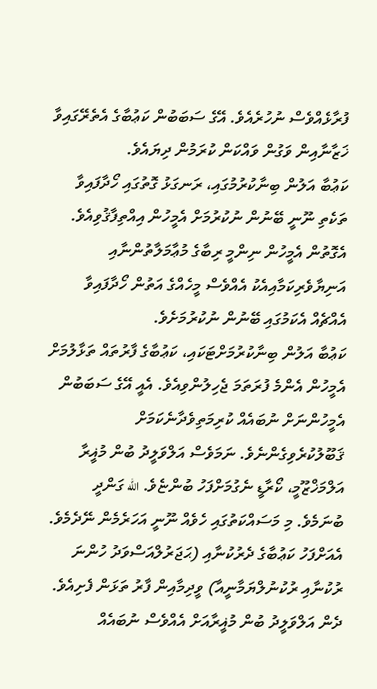ފުރާޅެއްވެސް ނުހުރެއެވެ. އޭގެ ސަބަބުން ކަޢުބާގެ އެތެރޭގައިވާ ޚަޒާނާއިން ވަގުން ވައްކަން ކުރަމުން ދިޔައެވެ.
ކަޢުބާ އަލުން ބިނާކުރުމުގައި، ރަނގަޅު ގޮތުގައި ހޯދާފައިވާ ތަކެތި ނޫނީ ބޭނުން ނުކުރުމަށް އެމީހުން އިއްތިފާޤުވިއެވެ. އެގޮތުން އެމީހުން ނިންމީ ރިބާގެ މުޢާމަލާތުންނާއި އަނިޔާވެރިކަމާއިއެކު އެއްވެސް މީހެއްގެ އަތުން ހޯދާފައިވާ އެއްޗެއް އެކަމުގައި ބޭނުން ނުކުރުމަށެވެ.
ކަޢުބާ އަލުން ބިނާކުރުމަށްޓަކައި، ކަޢުބާގެ ފާރުތައް ތަޅާލުމަށް އެމީހުން އެންމެ ފުރަތަމަ ޖެހިލުންވިއެވެ. އެއީ އޭގެ ސަބަބުން އެމީހުންނަށް ނުބައެއް ކުރިމަތިވެދާނެކަމަށް ޤަބޫލުކުރެވިގެންނެވެ. ނަމަވެސް އަލްވަލީދު ބުން މުޣީރާ އަލްމަޚްޒޫމީ، ކޯރާޑީ ނެގުމަށްފަހު ބުންޏެވެ. الله ގަންދީ ބުނަމެވެ. މި މަސައްކަތުގައި ހެވެއް ނޫނީ އަހަރެމެން ނޭދެމެވެ. އެއަށްފަހު ކަޢުބާގެ ދެރުކުނާއި (ޙަޖަރުލްއަސްވަދު ހުންނަ ރުކުނާއި ރުކުނުލްޔަމާނީއާ) ވީދިމާއިން ފާރު ތަޅަން ފެށިއެވެ. ދެން އަލްވަލީދު ބުން މުޣީރާއަށް އެއްވެސް ނުބައެއް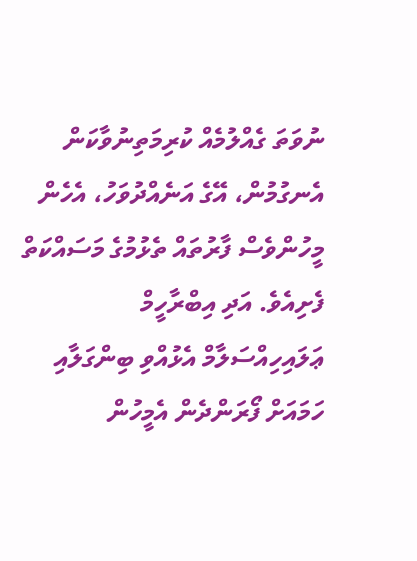ނުވަތަ ގެއްލުމެއް ކުރިމަތިނުވާކަން އެނގުމުން، އޭގެ އަނެއްދުވަހު، އެހެން މީހުންވެސް ފާރުތައް ތެޅުމުގެ މަސައްކަތް ފެށިއެވެ. އަދި އިބްރާހީމް ޢަލައިހިއްސަލާމް އެޅުއްވި ބިންގަލާއި ހަމައަށް ފޯރަންދެން އެމީހުން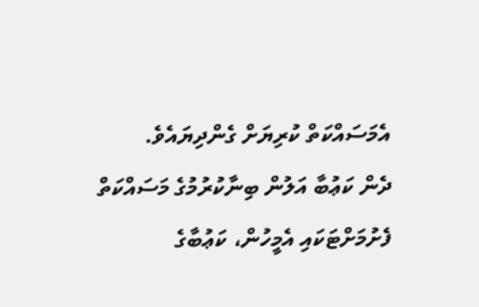އެމަސައްކަތް ކުރިޔަށް ގެންދިޔައެވެ.
ދެން ކަޢުބާ އަލުން ބިނާކުރުމުގެ މަސައްކަތް ފެށުމަށްޓަކައި އެމީހުން، ކަޢުބާގެ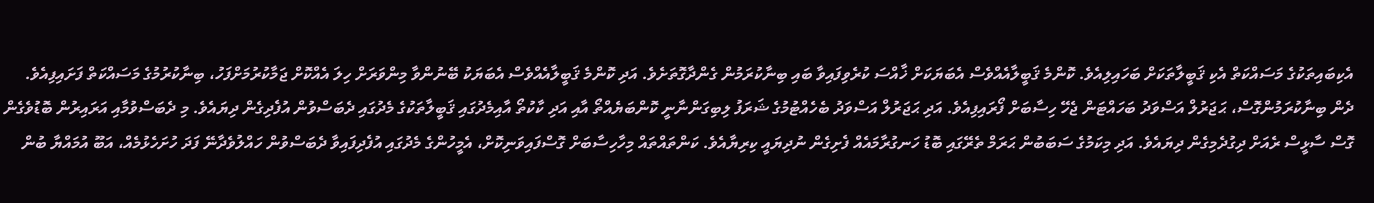އެކިބައިތަކުގެ މަސައްކަތް އެކި ޤަބީލާތަކަށް ބަހައިލިއެވެ. ކޮންމެ ޤަބީލާއެއްވެސް އެބަޔަކަށް ޚާއްސަ ކުރެވިފައިވާ ބައި ބިނާކުރަމުން ގެންދާގޮތަށެވެ. އަދި ކޮންމެ ޤަބީލާއެއްވެސް އެބަޔަކު ބޭނުންވާ މިންވަރަށް ހިލަ އެއްކޮށް ޖަމާކުރުމަށްފަހު، ބިނާކުރުމުގެ މަސައްކަތް ފަށައިފިއެވެ.
ދެން ބިނާކުރަމުންގޮސް، ޙަޖަރުލް އަސްވަދު ބަހައްޓަން ޖެހޭ ހިސާބަށް ފޯރައިފިއެވެ. އަދި ޙަޖަރުލް އަސްވަދު ބެހެއްޓުމުގެ ޝަރަފު ލިބިގަންނާނީ ކޮންބަޔެއްތޯ އާއި އަދި ކާކުތޯ އާއިމެދުގައި ޤަބީލާތަކުގެ މެދުގައި ދެބަސްވުން އުފެދިގެން ދިޔައެވެ. މި ދެބަސްވުމާއި އަރައިރުން ބޮޑުވެގެން ގޮސް ސާޅީސް ރެއަށް ދިގުދެމިގެން ދިޔައެވެ. އަދި މިކަމުގެ ސަބަބުން ޙަރަމް ތެރޭގައި ބޮޑު ހަނގުރާމައެއް ފެށިގެން ނުދިޔައީ ކިރިޔާއެވެ. ކަންތައްތައް މިހާހިސާބަށް ގޮސްފައިވަނިކޮށް، އެމީހުންގެ މެދުގައި އުފެދިފައިވާ ދެބަސްވުން ހައްލުވެދާނޭ ފަދަ ހުށަހެޅުމެއް، އަބޫ އުމައްޔާ ބުން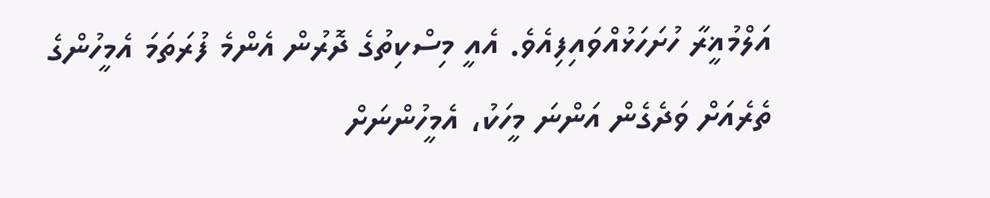އަލްމުޣީރާ ހުށަހަޅުއްވައިފިއެވެ. އެއީ މިސްކިތުގެ ދޮރުން އެންމެ ފުރަތަމަ އެމީހުންގެ ތެރެއަށް ވަދެގެން އަންނަ މީހަކު، އެމީހުންނަށް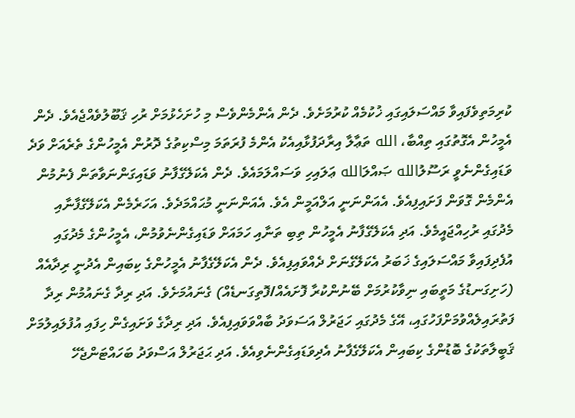ކުރިމަތިވެފައިވާ މައްސަލައިގައި ޚުކުމެއް ކުރުމަށެވެ. ދެން އެންމެންވެސް މި ހުށަހެޅުމަށް ރުހި ޤަބޫލުވެއްޖެއެވެ. ދެން އެމީހުން އެގޮތުގައި ތިއްބާ، الله ތަޢާލާ އިރާދަފުޅާއިއެކު އެންމެ ފުރަތަމަ މިސްކިތުގެ ދޮރުން އެމީހުންގެ ތެރެއަށް ވަދެ ވަޑައިގެންނެވީ ރަސޫލުالله ޞައްލަالله ޢަލައިހި ވަސައްލަމައެވެ. ދެން އެކަލޭގެފާނު ވަޑައިގަންނަވާތަން ފެނުމުން އެންމެން ގޮވަން ފަށައިފިއެވެ. އެއަންނަނީ އަލްއަމީން އެވެ. އެއަންނަނީ މުޙައްމަދެވެ. އަހަރެމެން އެކަލޭގެފާނާއި މެދުގައި ރުހިއްޖައީމެވެ. އަދި އެކަލޭގެފާނު އެމީހުން ތިބި ތަނާއި ހަމައަށް ވަޑައިގެންނެވުމުން، އެމީހުންގެ މެދުގައި އުފެދިފައިވާ މައްސަލައިގެ ޚަބަރު އެކަލޭގެނަށް ދެއްވައިފިއެވެ. ދެން އެކަލޭގެފާނު އެމީހުންގެ ކިބައިން އެދުނީ ރިދާއެއް (ހަށިގަނޑުގެ މަތީބައި ނިވާކުރުމަށް ބޭނުންކުރާ ފޮށައެއް/ފޮތިގަނޑެއް) ގެނައުމަށެވެ. އަދި ރިދާ ގެނައުމުން ރިދާ ފަތުރައިލެއްވުމަށްފަހުގައި، އޭގެ މެދުގައި ހަޖަރުލް އަސަވަދު ބާއްވަވައިފިއެވެ. އަދި ރިދާގެ ވަށައިގެން ހިފައި އުފުލައިލުމަށް ޤަބީލާތަކުގެ ބޮޑުންގެ ކިބައިން އެކަލޭގެފާނު އެދިވަޑައިގެންނެވިއެވެ. އަދި ޙަޖަރުލް އަސްވަދު ބަހައްޓަންޖެހޭ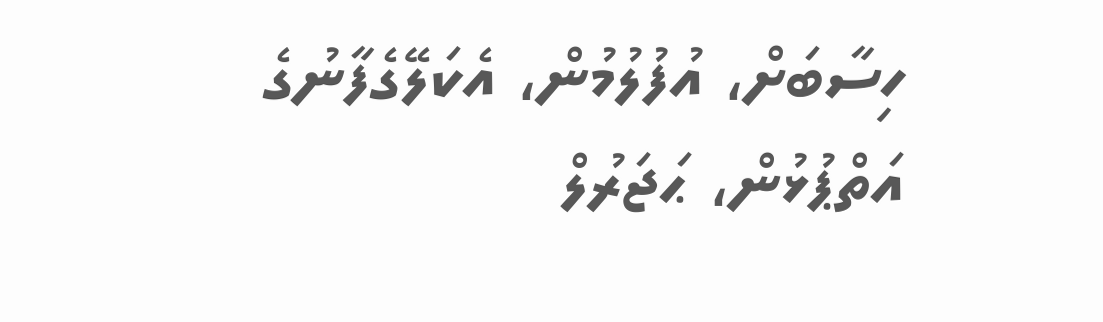ހިސާބަށް، އުފުލުމުން، އެކަލޭގެފާނުގެ އަތްޕުޅުން، ޙަޖަރުލް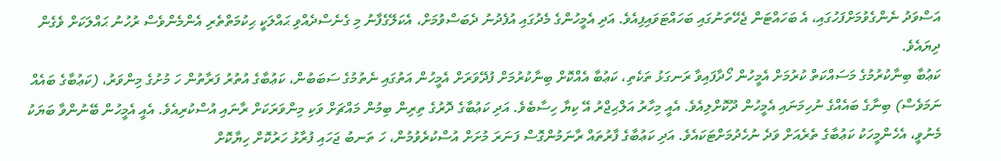އަސްވަދު ނެންގެވުމަށްފަހުގައި، އެ ބަހައްޓަން ޖެހޭތަނުގައި ބަހައްޓަވައިފިއެވެ. އަދި އެމީހުންގެ މެދުގައި އުފެދުނު ދެބަސްވުމަށް، އެކަލޭގެފާނު މި ގެނެސްދެއްވި ޙައްލަކީ ޙިކުމަތްތެރި އެންމެންވެސް ރުހުނު ޙައްލަކަށް ވެގެން ދިޔައެވެ.
ކަޢުބާ ބިނާކުރުމުގެ މަސައްކަތް ކުރުމަށް އެމީހުން ހޯދާފައިވާ ރަނގަޅު ތަކެތި، ކަޢުބާ އެއްކޮށް ބިނާކުރުމަށް ފުދޭވަރަށް އެމީހުން އަތުގައި ނެތުމުގެ ސަބަބުން، ކަޢުބާގެ އުތުރު ފަރާތުން ހަ މުށުގެ މިންވަރު، (ކަޢުބާގެ ބައެއް ނަމަވެސް) ބިނާގެ ބައެއްގެ ނުހިމަނައި އެމީހުން ދޫކޮށްލިއެވެ. އެއީ މިހާރު އަލްޙިޖްރު އޭ ކިޔާ ހިސާބެވެ. އަދި ކަޢުބާގެ ދޮރުގެ ތިރިން ބިމުން މައްޗަށް ވަކި މިންވަރަކަށް ރާނައި އުސްކުރިއެވެ. އެއީ އެމީހުން ބޭނުންވާ ބަޔަކު މެނުވީ، އެހެންމީހަކު ކަޢުބާގެ ތެރެއަށް ވަދެ ނުހެދުމަށްޓަކައެވެ. އަދި ކަޢުބާގެ ފާރުތައް ރާނަމުންގޮސް ފަނަރަ މުށަށް އުސްކުރެވުމުން، ހަ ތަނބު ޖަހައި ފުރާޅު ހަރުކޮށް ހިޔާކޮށް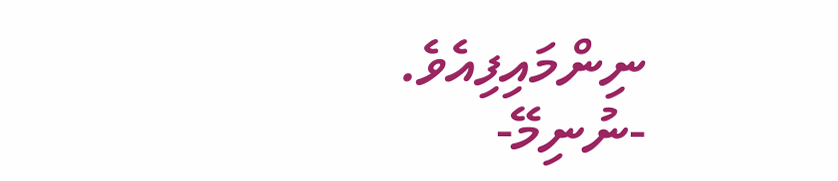ނިންމައިފިއެވެ.
-ނުނިމޭ-